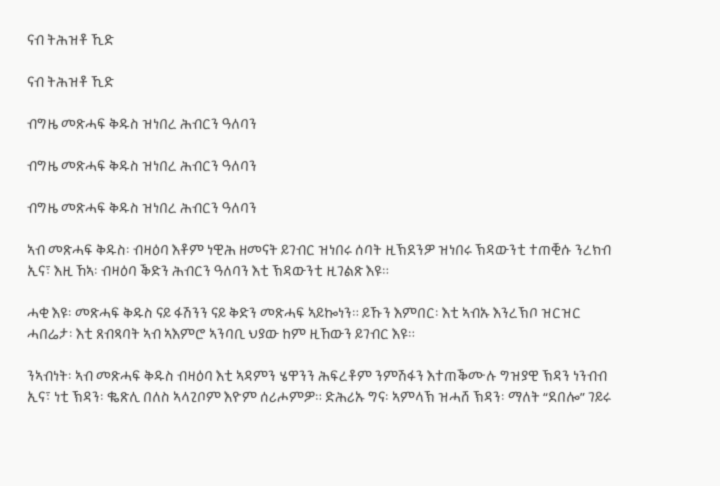ናብ ትሕዝቶ ኺድ

ናብ ትሕዝቶ ኺድ

ብግዜ መጽሓፍ ቅዱስ ዝነበረ ሕብርን ዓለባን

ብግዜ መጽሓፍ ቅዱስ ዝነበረ ሕብርን ዓለባን

ብግዜ መጽሓፍ ቅዱስ ዝነበረ ሕብርን ዓለባን

ኣብ መጽሓፍ ቅዱስ፡ ብዛዕባ እቶም ነዊሕ ዘመናት ይገብር ዝነበሩ ሰባት ዚኽደንዎ ዝነበሩ ኽዳውንቲ ተጠቒሱ ንረክብ ኢና፣ እዚ ኸኣ፡ ብዛዕባ ቕድን ሕብርን ዓለባን እቲ ኽዳውንቲ ዚገልጽ እዩ።

ሓቂ እዩ፡ መጽሓፍ ቅዱስ ናይ ፋሽንን ናይ ቅድን መጽሓፍ ኣይኰነን። ይኹን እምበር፡ እቲ ኣብኡ እንረኽቦ ዝርዝር ሓበሬታ፡ እቲ ጸብጻባት ኣብ ኣእምሮ ኣንባቢ ህያው ከም ዚኸውን ይገብር እዩ።

ንኣብነት፡ ኣብ መጽሓፍ ቅዱስ ብዛዕባ እቲ ኣዳምን ሄዋንን ሕፍረቶም ንምሽፋን እተጠቕሙሉ ግዝያዊ ኽዳን ነንብብ ኢና፣ ነቲ ኽዳን፡ ቈጽሊ በለስ ኣላጊቦም እዮም ሰሪሖምዎ። ድሕሪኡ ግና፡ ኣምላኽ ዝሓሸ ኽዳን፡ ማለት “ደበሎ” ገይሩ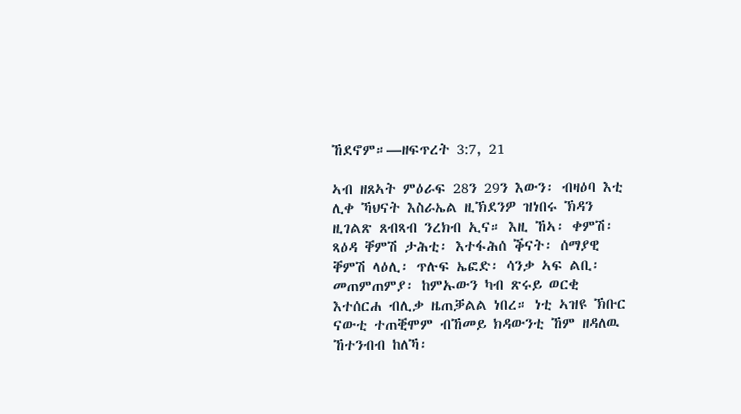ኸደኖም።—ዘፍጥረት 3:7, 21

ኣብ ዘጸኣት ምዕራፍ 28ን 29ን እውን፡ ብዛዕባ እቲ ሊቀ ኻህናት እስራኤል ዚኽደንዎ ዝነበሩ ኽዳን ዚገልጽ ጸብጻብ ንረክብ ኢና። እዚ ኸኣ፡ ቀምሽ፡ ጻዕዳ ቐምሽ ታሕቲ፡ እተፋሕሰ ቕናት፡ ሰማያዊ ቐምሽ ላዕሊ፡ ጥሉፍ ኤፎድ፡ ሳንቃ ኣፍ ልቢ፡ መጠምጠምያ፡ ከምኡውን ካብ ጽሩይ ወርቂ እተሰርሐ ብሊቃ ዜጠቓልል ነበረ። ነቲ ኣዝዩ ኽቡር ናውቲ ተጠቒሞም ብኸመይ ክዳውንቲ ኸም ዘዳለዉ ኸተንብብ ከለኻ፡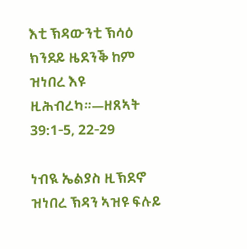እቲ ኽዳውንቲ ኽሳዕ ክንደይ ዜደንቕ ከም ዝነበረ እዩ ዚሕብረካ።—ዘጸኣት 39:1-5, 22-29

ነብዪ ኤልያስ ዚኽደኖ ዝነበረ ኽዳን ኣዝዩ ፍሉይ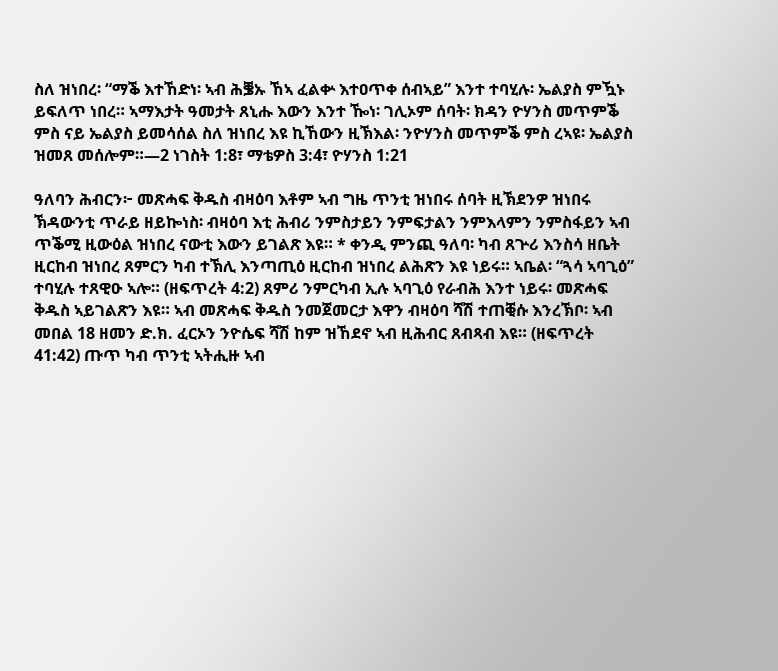ስለ ዝነበረ፡ “ማቕ እተኸድነ፡ ኣብ ሕቜኡ ኸኣ ፈልቍ እተዐጥቀ ሰብኣይ” እንተ ተባሂሉ፡ ኤልያስ ምዃኑ ይፍለጥ ነበረ። ኣማእታት ዓመታት ጸኒሑ እውን እንተ ዀነ፡ ገሊኦም ሰባት፡ ክዳን ዮሃንስ መጥምቕ ምስ ናይ ኤልያስ ይመሳሰል ስለ ዝነበረ እዩ ኪኸውን ዚኽእል፡ ንዮሃንስ መጥምቕ ምስ ረኣዩ፡ ኤልያስ ዝመጸ መሰሎም።—2 ነገስት 1:8፣ ማቴዎስ 3:4፣ ዮሃንስ 1:21

ዓለባን ሕብርን፦ መጽሓፍ ቅዱስ ብዛዕባ እቶም ኣብ ግዜ ጥንቲ ዝነበሩ ሰባት ዚኽደንዎ ዝነበሩ ኽዳውንቲ ጥራይ ዘይኰነስ፡ ብዛዕባ እቲ ሕብሪ ንምስታይን ንምፍታልን ንምእላምን ንምስፋይን ኣብ ጥቕሚ ዚውዕል ዝነበረ ናውቲ እውን ይገልጽ እዩ። * ቀንዲ ምንጪ ዓለባ፡ ካብ ጸጕሪ እንስሳ ዘቤት ዚርከብ ዝነበረ ጸምርን ካብ ተኽሊ እንጣጢዕ ዚርከብ ዝነበረ ልሕጽን እዩ ነይሩ። ኣቤል፡ “ጓሳ ኣባጊዕ” ተባሂሉ ተጸዊዑ ኣሎ። (ዘፍጥረት 4:2) ጸምሪ ንምርካብ ኢሉ ኣባጊዕ የራብሕ እንተ ነይሩ፡ መጽሓፍ ቅዱስ ኣይገልጽን እዩ። ኣብ መጽሓፍ ቅዱስ ንመጀመርታ እዋን ብዛዕባ ሻሽ ተጠቒሱ እንረኽቦ፡ ኣብ መበል 18 ዘመን ድ.ክ. ፈርኦን ንዮሴፍ ሻሽ ከም ዝኸደኖ ኣብ ዚሕብር ጸብጻብ እዩ። (ዘፍጥረት 41:42) ጡጥ ካብ ጥንቲ ኣትሒዙ ኣብ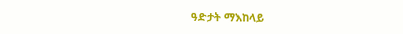ዓድታት ማእከላይ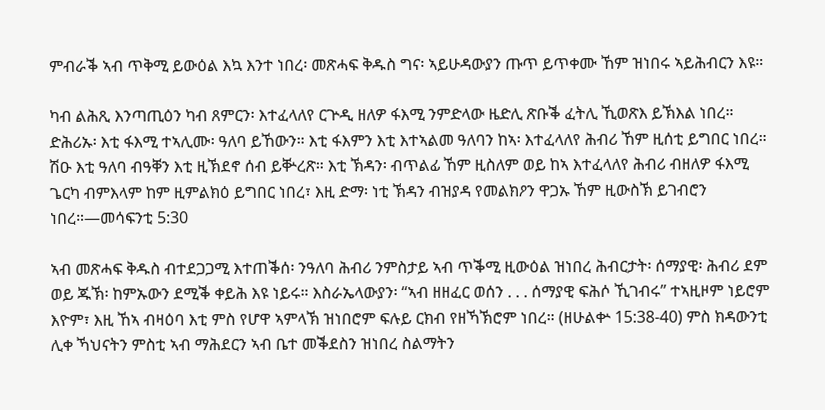ምብራቕ ኣብ ጥቅሚ ይውዕል እኳ እንተ ነበረ፡ መጽሓፍ ቅዱስ ግና፡ ኣይሁዳውያን ጡጥ ይጥቀሙ ኸም ዝነበሩ ኣይሕብርን እዩ።

ካብ ልሕጺ እንጣጢዕን ካብ ጸምርን፡ እተፈላለየ ርጕዲ ዘለዎ ፋእሚ ንምድላው ዜድሊ ጽቡቕ ፈትሊ ኺወጽእ ይኽእል ነበረ። ድሕሪኡ፡ እቲ ፋእሚ ተኣሊሙ፡ ዓለባ ይኸውን። እቲ ፋእምን እቲ እተኣልመ ዓለባን ከኣ፡ እተፈላለየ ሕብሪ ኸም ዚሰቲ ይግበር ነበረ። ሽዑ እቲ ዓለባ ብዓቐን እቲ ዚኽደኖ ሰብ ይቝረጽ። እቲ ኽዳን፡ ብጥልፊ ኸም ዚስለም ወይ ከኣ እተፈላለየ ሕብሪ ብዘለዎ ፋእሚ ጌርካ ብምእላም ከም ዚምልክዕ ይግበር ነበረ፣ እዚ ድማ፡ ነቲ ኽዳን ብዝያዳ የመልክዖን ዋጋኡ ኸም ዚውስኽ ይገብሮን ነበረ።—መሳፍንቲ 5:30

ኣብ መጽሓፍ ቅዱስ ብተደጋጋሚ እተጠቕሰ፡ ንዓለባ ሕብሪ ንምስታይ ኣብ ጥቕሚ ዚውዕል ዝነበረ ሕብርታት፡ ሰማያዊ፡ ሕብሪ ደም ወይ ጁኽ፡ ከምኡውን ደሚቕ ቀይሕ እዩ ነይሩ። እስራኤላውያን፡ “ኣብ ዘዘፈር ወሰን . . . ሰማያዊ ፍሕሶ ኺገብሩ” ተኣዚዞም ነይሮም እዮም፣ እዚ ኸኣ ብዛዕባ እቲ ምስ የሆዋ ኣምላኽ ዝነበሮም ፍሉይ ርክብ የዘኻኽሮም ነበረ። (ዘሁልቍ 15:38-40) ምስ ክዳውንቲ ሊቀ ኻህናትን ምስቲ ኣብ ማሕደርን ኣብ ቤተ መቕደስን ዝነበረ ስልማትን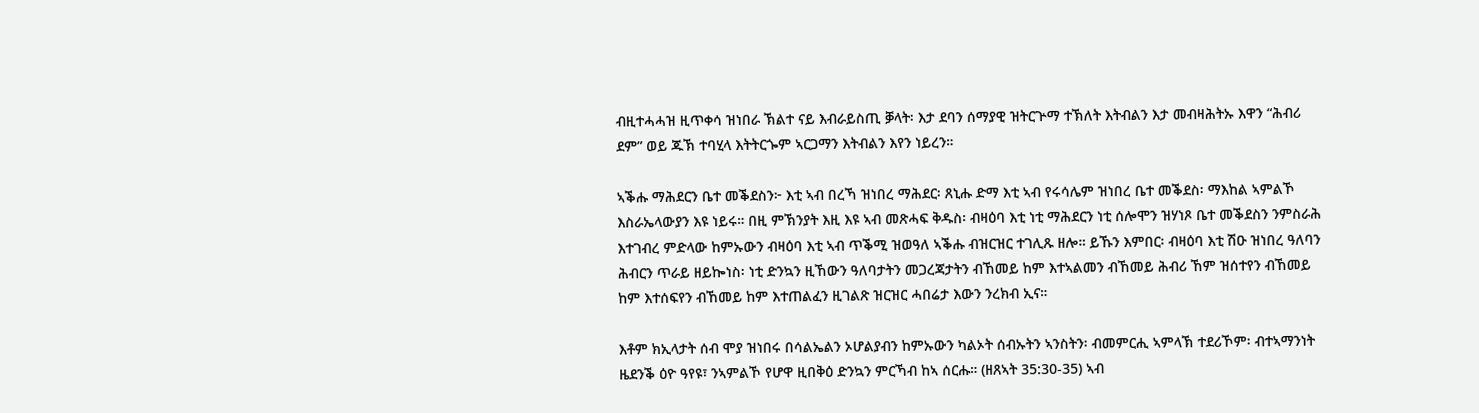ብዚተሓሓዝ ዚጥቀሳ ዝነበራ ኽልተ ናይ እብራይስጢ ቓላት፡ እታ ደባን ሰማያዊ ዝትርጕማ ተኽለት እትብልን እታ መብዛሕትኡ እዋን “ሕብሪ ደም” ወይ ጁኽ ተባሂላ እትትርጐም ኣርጋማን እትብልን እየን ነይረን።

ኣቕሑ ማሕደርን ቤተ መቕደስን፦ እቲ ኣብ በረኻ ዝነበረ ማሕደር፡ ጸኒሑ ድማ እቲ ኣብ የሩሳሌም ዝነበረ ቤተ መቕደስ፡ ማእከል ኣምልኾ እስራኤላውያን እዩ ነይሩ። በዚ ምኽንያት እዚ እዩ ኣብ መጽሓፍ ቅዱስ፡ ብዛዕባ እቲ ነቲ ማሕደርን ነቲ ሰሎሞን ዝሃነጾ ቤተ መቕደስን ንምስራሕ እተገብረ ምድላው ከምኡውን ብዛዕባ እቲ ኣብ ጥቕሚ ዝወዓለ ኣቕሑ ብዝርዝር ተገሊጹ ዘሎ። ይኹን እምበር፡ ብዛዕባ እቲ ሽዑ ዝነበረ ዓለባን ሕብርን ጥራይ ዘይኰነስ፡ ነቲ ድንኳን ዚኸውን ዓለባታትን መጋረጃታትን ብኸመይ ከም እተኣልመን ብኸመይ ሕብሪ ኸም ዝሰተየን ብኸመይ ከም እተሰፍየን ብኸመይ ከም እተጠልፈን ዚገልጽ ዝርዝር ሓበሬታ እውን ንረክብ ኢና።

እቶም ክኢላታት ሰብ ሞያ ዝነበሩ በሳልኤልን ኦሆልያብን ከምኡውን ካልኦት ሰብኡትን ኣንስትን፡ ብመምርሒ ኣምላኽ ተደሪኾም፡ ብተኣማንነት ዜደንቕ ዕዮ ዓየዩ፣ ንኣምልኾ የሆዋ ዚበቅዕ ድንኳን ምርኻብ ከኣ ሰርሑ። (ዘጸኣት 35:30-35) ኣብ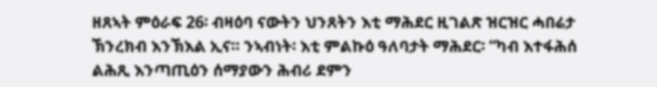ዘጸኣት ምዕራፍ 26፡ ብዛዕባ ናውትን ህንጸትን እቲ ማሕደር ዚገልጽ ዝርዝር ሓበሬታ ኽንረክብ እንኽእል ኢና። ንኣብነት፡ እቲ ምልኩዕ ዓለባታት ማሕደር፡ “ካብ እተፋሕሰ ልሕጺ እንጣጢዕን ሰማያውን ሕብሪ ደምን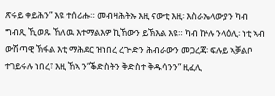ጽሩይ ቀይሕን” እዩ ተሰሪሑ። መብዛሕትኡ እዚ ናውቲ እዚ፡ እስራኤላውያን ካብ ግብጺ ኺወጹ ኸለዉ እተማልእዎ ኪኸውን ይኽእል እዩ። ካብ ኵሉ ንላዕሊ፡ ነቲ ኣብ ውሽጣዊ ኽፋል እቲ ማሕደር ዝነበረ ረጒድን ሕብራውን መጋረጃ፡ ፍሉይ ኣቓልቦ ተገይሩሉ ነበረ፣ እዚ ኸኣ ን“ቕድስትን ቅድስተ ቅዱሳንን” ዚፈሊ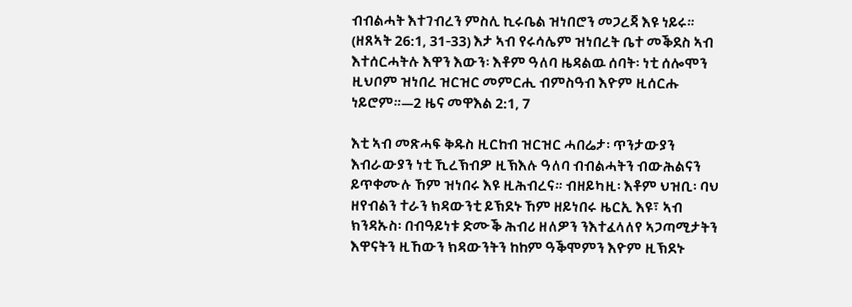ብብልሓት እተገብረን ምስሊ ኪሩቤል ዝነበሮን መጋረጃ እዩ ነይሩ። (ዘጸኣት 26:1, 31-33) እታ ኣብ የሩሳሌም ዝነበረት ቤተ መቕደስ ኣብ እተሰርሓትሉ እዋን እውን፡ እቶም ዓለባ ዜዳልዉ ሰባት፡ ነቲ ሰሎሞን ዚህቦም ዝነበረ ዝርዝር መምርሒ ብምስዓብ እዮም ዚሰርሑ ነይሮም።—2 ዜና መዋእል 2:1, 7

እቲ ኣብ መጽሓፍ ቅዱስ ዚርከብ ዝርዝር ሓበሬታ፡ ጥንታውያን እብራውያን ነቲ ኺረኽብዎ ዚኽእሉ ዓለባ ብብልሓትን ብውሕልናን ይጥቀሙሉ ኸም ዝነበሩ እዩ ዚሕብረና። ብዘይካዚ፡ እቶም ህዝቢ፡ ባህ ዘየብልን ተራን ክዳውንቲ ይኽደኑ ኸም ዘይነበሩ ዜርኢ እዩ፣ ኣብ ክንዳኡስ፡ በብዓይነቱ ድሙቕ ሕብሪ ዘለዎን ንእተፈላለየ ኣጋጣሚታትን እዋናትን ዚኸውን ክዳውንትን ከከም ዓቕሞምን እዮም ዚኽደኑ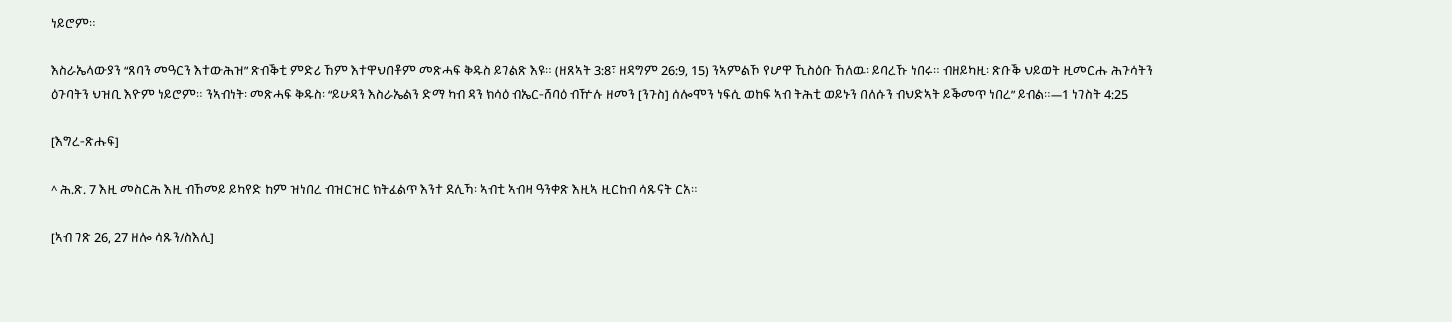ነይሮም።

እስራኤላውያን “ጸባን መዓርን እተውሕዝ” ጽብቕቲ ምድሪ ኸም እተዋህበቶም መጽሓፍ ቅዱስ ይገልጽ እዩ። (ዘጸኣት 3:8፣ ዘዳግም 26:9, 15) ንኣምልኾ የሆዋ ኺስዕቡ ኸለዉ፡ ይባረኹ ነበሩ። ብዘይካዚ፡ ጽቡቕ ህይወት ዚመርሑ ሕጉሳትን ዕጉባትን ህዝቢ እዮም ነይሮም። ንኣብነት፡ መጽሓፍ ቅዱስ፡ “ይሁዳን እስራኤልን ድማ ካብ ዳን ክሳዕ ብኤር-ሸባዕ ብዅሉ ዘመን [ንጉስ] ሰሎሞን ነፍሲ ወከፍ ኣብ ትሕቲ ወይኑን በለሱን ብህድኣት ይቕመጥ ነበረ” ይብል።—1 ነገስት 4:25

[እግረ-ጽሑፍ]

^ ሕ.ጽ. 7 እዚ መስርሕ እዚ ብኸመይ ይካየድ ከም ዝነበረ ብዝርዝር ክትፈልጥ እንተ ደሊኻ፡ ኣብቲ ኣብዛ ዓንቀጽ እዚኣ ዚርከብ ሳጹናት ርአ።

[ኣብ ገጽ 26, 27 ዘሎ ሳጹን/ስእሊ]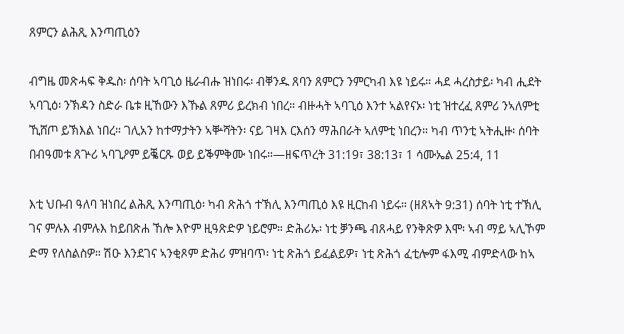ጸምርን ልሕጺ እንጣጢዕን

ብግዜ መጽሓፍ ቅዱስ፡ ሰባት ኣባጊዕ ዜራብሑ ዝነበሩ፡ ብቐንዱ ጸባን ጸምርን ንምርካብ እዩ ነይሩ። ሓደ ሓረስታይ፡ ካብ ሒደት ኣባጊዕ፡ ንኽዳን ስድራ ቤቱ ዚኸውን እኹል ጸምሪ ይረክብ ነበረ። ብዙሓት ኣባጊዕ እንተ ኣልየናኦ፡ ነቲ ዝተረፈ ጸምሪ ንኣለምቲ ኺሸጦ ይኽእል ነበረ። ገሊአን ከተማታትን ኣቝሻትን፡ ናይ ገዛእ ርእሰን ማሕበራት ኣለምቲ ነበረን። ካብ ጥንቲ ኣትሒዙ፡ ሰባት በብዓመቱ ጸጕሪ ኣባጊዖም ይቘርጹ ወይ ይቕምቅሙ ነበሩ።—ዘፍጥረት 31:19፣ 38:13፣ 1 ሳሙኤል 25:4, 11

እቲ ህቡብ ዓለባ ዝነበረ ልሕጺ እንጣጢዕ፡ ካብ ጽሕጎ ተኽሊ እንጣጢዕ እዩ ዚርከብ ነይሩ። (ዘጸኣት 9:31) ሰባት ነቲ ተኽሊ ገና ምሉእ ብምሉእ ከይበጽሐ ኸሎ እዮም ዚዓጽድዎ ነይሮም። ድሕሪኡ፡ ነቲ ቓንጫ ብጸሓይ የንቅጽዎ እሞ፡ ኣብ ማይ ኣሊኾም ድማ የለስልስዎ። ሽዑ እንደገና ኣንቂጾም ድሕሪ ምዝባጥ፡ ነቲ ጽሕጎ ይፈልይዎ፣ ነቲ ጽሕጎ ፈቲሎም ፋእሚ ብምድላው ከኣ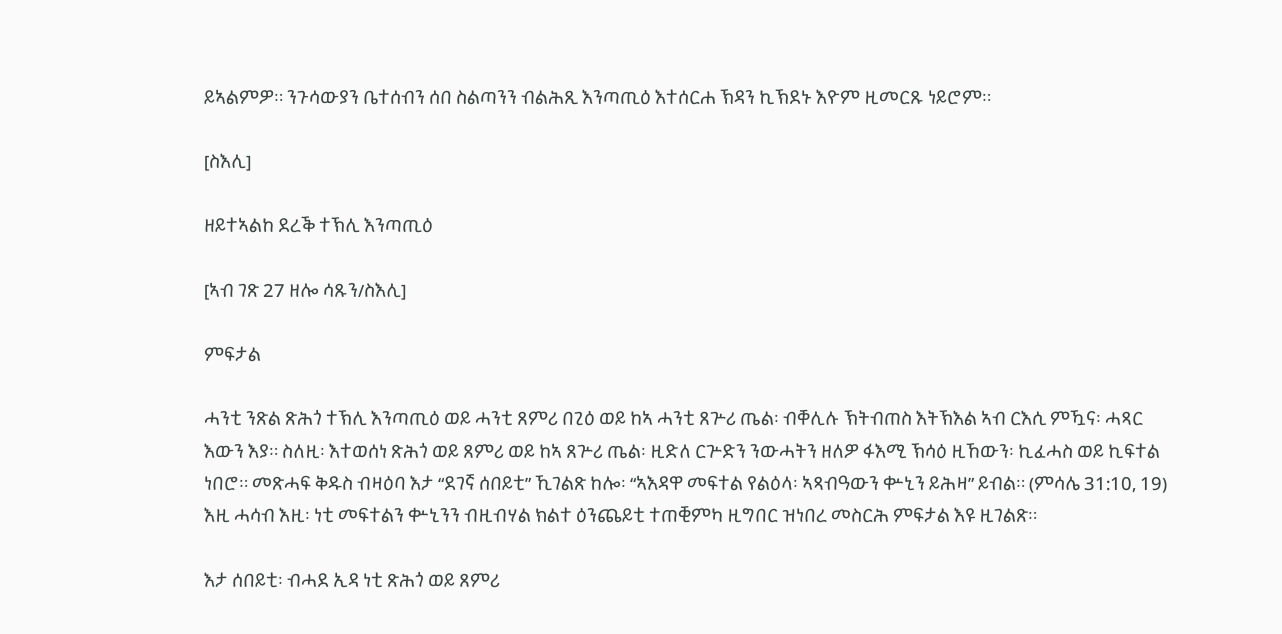ይኣልምዎ። ንጉሳውያን ቤተሰብን ሰበ ስልጣንን ብልሕጺ እንጣጢዕ እተሰርሐ ኽዳን ኪኽደኑ እዮም ዚመርጹ ነይሮም።

[ስእሊ]

ዘይተኣልከ ደረቕ ተኽሊ እንጣጢዕ

[ኣብ ገጽ 27 ዘሎ ሳጹን/ስእሊ]

ምፍታል

ሓንቲ ንጽል ጽሕጎ ተኽሊ እንጣጢዕ ወይ ሓንቲ ጸምሪ በጊዕ ወይ ከኣ ሓንቲ ጸጕሪ ጤል፡ ብቐሊሉ ኽትብጠስ እትኽእል ኣብ ርእሲ ምዃና፡ ሓጻር እውን እያ። ስለዚ፡ እተወሰነ ጽሕጎ ወይ ጸምሪ ወይ ከኣ ጸጕሪ ጤል፡ ዚድለ ርጕድን ንውሓትን ዘለዎ ፋእሚ ኽሳዕ ዚኸውን፡ ኪፈሓስ ወይ ኪፍተል ነበሮ። መጽሓፍ ቅዱስ ብዛዕባ እታ “ደገኛ ሰበይቲ” ኺገልጽ ከሎ፡ “ኣእዳዋ መፍተል የልዕላ፡ ኣጻብዓውን ቍኒን ይሕዛ” ይብል። (ምሳሌ 31:10, 19) እዚ ሓሳብ እዚ፡ ነቲ መፍተልን ቍኒንን ብዚብሃል ክልተ ዕንጨይቲ ተጠቒምካ ዚግበር ዝነበረ መስርሕ ምፍታል እዩ ዚገልጽ።

እታ ሰበይቲ፡ ብሓደ ኢዳ ነቲ ጽሕጎ ወይ ጸምሪ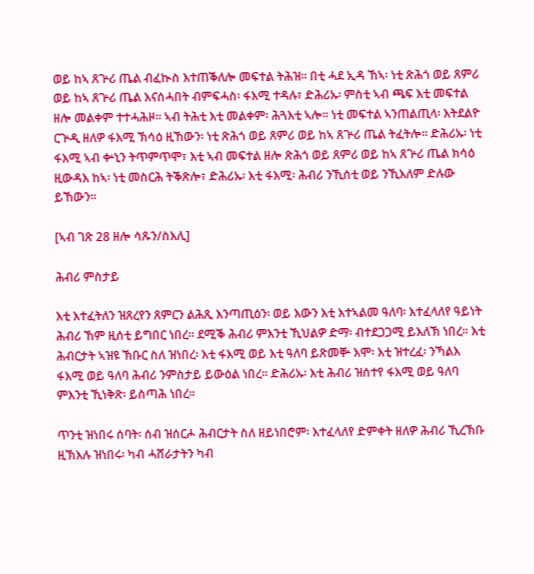ወይ ከኣ ጸጕሪ ጤል ብፈኲስ እተጠቕለሎ መፍተል ትሕዝ። በቲ ሓደ ኢዳ ኸኣ፡ ነቲ ጽሕጎ ወይ ጸምሪ ወይ ከኣ ጸጕሪ ጤል እናሰሓበት ብምፍሓስ፡ ፋእሚ ተዳሉ፣ ድሕሪኡ፡ ምስቲ ኣብ ጫፍ እቲ መፍተል ዘሎ መልቀም ተተሓሕዞ። ኣብ ትሕቲ እቲ መልቀም፡ ሕጓእቲ ኣሎ። ነቲ መፍተል ኣንጠልጢላ፡ እትደልዮ ርጕዲ ዘለዎ ፋእሚ ኽሳዕ ዚኸውን፡ ነቲ ጽሕጎ ወይ ጸምሪ ወይ ከኣ ጸጕሪ ጤል ትፈትሎ። ድሕሪኡ፡ ነቲ ፋእሚ ኣብ ቍኒን ትጥምጥሞ፣ እቲ ኣብ መፍተል ዘሎ ጽሕጎ ወይ ጸምሪ ወይ ከኣ ጸጕሪ ጤል ክሳዕ ዚውዳእ ከኣ፡ ነቲ መስርሕ ትቕጽሎ፣ ድሕሪኡ፡ እቲ ፋእሚ፡ ሕብሪ ንኺሰቲ ወይ ንኺእለም ድሉው ይኸውን።

[ኣብ ገጽ 28 ዘሎ ሳጹን/ስእሊ]

ሕብሪ ምስታይ

እቲ እተፈትለን ዝጸረየን ጸምርን ልሕጺ እንጣጢዕን፡ ወይ እውን እቲ እተኣልመ ዓለባ፡ እተፈላለየ ዓይነት ሕብሪ ኸም ዚሰቲ ይግበር ነበረ። ደሚቕ ሕብሪ ምእንቲ ኺህልዎ ድማ፡ ብተደጋጋሚ ይእለኽ ነበረ። እቲ ሕብርታት ኣዝዩ ኽቡር ስለ ዝነበረ፡ እቲ ፋእሚ ወይ እቲ ዓለባ ይጽመቝ እሞ፡ እቲ ዝተረፈ፡ ንኻልእ ፋእሚ ወይ ዓለባ ሕብሪ ንምስታይ ይውዕል ነበረ። ድሕሪኡ፡ እቲ ሕብሪ ዝሰተየ ፋእሚ ወይ ዓለባ ምእንቲ ኺነቅጽ፡ ይስጣሕ ነበረ።

ጥንቲ ዝነበሩ ሰባት፡ ሰብ ዝሰርሖ ሕብርታት ስለ ዘይነበሮም፡ እተፈላለየ ድምቀት ዘለዎ ሕብሪ ኺረኽቡ ዚኽእሉ ዝነበሩ፡ ካብ ሓሸራታትን ካብ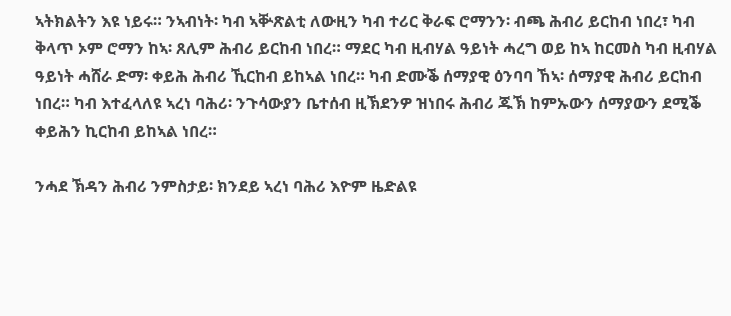ኣትክልትን እዩ ነይሩ። ንኣብነት፡ ካብ ኣቝጽልቲ ለውዚን ካብ ተሪር ቅራፍ ሮማንን፡ ብጫ ሕብሪ ይርከብ ነበረ፣ ካብ ቅላጥ ኦም ሮማን ከኣ፡ ጸሊም ሕብሪ ይርከብ ነበረ። ማደር ካብ ዚብሃል ዓይነት ሓረግ ወይ ከኣ ከርመስ ካብ ዚብሃል ዓይነት ሓሸራ ድማ፡ ቀይሕ ሕብሪ ኺርከብ ይከኣል ነበረ። ካብ ድሙቕ ሰማያዊ ዕንባባ ኸኣ፡ ሰማያዊ ሕብሪ ይርከብ ነበረ። ካብ እተፈላለዩ ኣረነ ባሕሪ፡ ንጉሳውያን ቤተሰብ ዚኽደንዎ ዝነበሩ ሕብሪ ጁኽ ከምኡውን ሰማያውን ደሚቕ ቀይሕን ኪርከብ ይከኣል ነበረ።

ንሓደ ኽዳን ሕብሪ ንምስታይ፡ ክንደይ ኣረነ ባሕሪ እዮም ዜድልዩ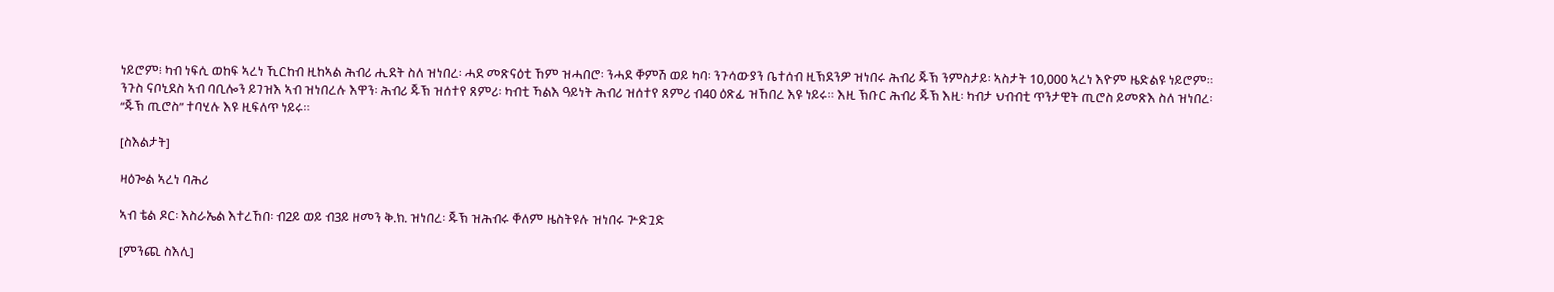ነይሮም፧ ካብ ነፍሲ ወከፍ ኣረነ ኺርከብ ዚከኣል ሕብሪ ሒደት ስለ ዝነበረ፡ ሓደ መጽናዕቲ ኸም ዝሓበሮ፡ ንሓደ ቐምሽ ወይ ካባ፡ ንጉሳውያን ቤተሰብ ዚኽደንዎ ዝነበሩ ሕብሪ ጁኽ ንምስታይ፡ ኣስታት 10,000 ኣረነ እዮም ዜድልዩ ነይሮም። ንጉስ ናቦኒደስ ኣብ ባቢሎን ይገዝእ ኣብ ዝነበረሉ እዋን፡ ሕብሪ ጁኽ ዝሰተየ ጸምሪ፡ ካብቲ ኻልእ ዓይነት ሕብሪ ዝሰተየ ጸምሪ ብ40 ዕጽፊ ዝኸበረ እዩ ነይሩ። እዚ ኽቡር ሕብሪ ጁኽ እዚ፡ ካብታ ህብብቲ ጥንታዊት ጢሮስ ይመጽእ ስለ ዝነበረ፡ “ጁኽ ጢሮስ” ተባሂሉ እዩ ዚፍለጥ ነይሩ።

[ስእልታት]

ዛዕጐል ኣረነ ባሕሪ

ኣብ ቴል ዶር፡ እስራኤል እተረኸበ፡ ብ2ይ ወይ ብ3ይ ዘመን ቅ.ክ. ዝነበረ፡ ጁኽ ዝሕብሩ ቐለም ዜስትዩሉ ዝነበሩ ጕድጓድ

[ምንጪ ስእሊ]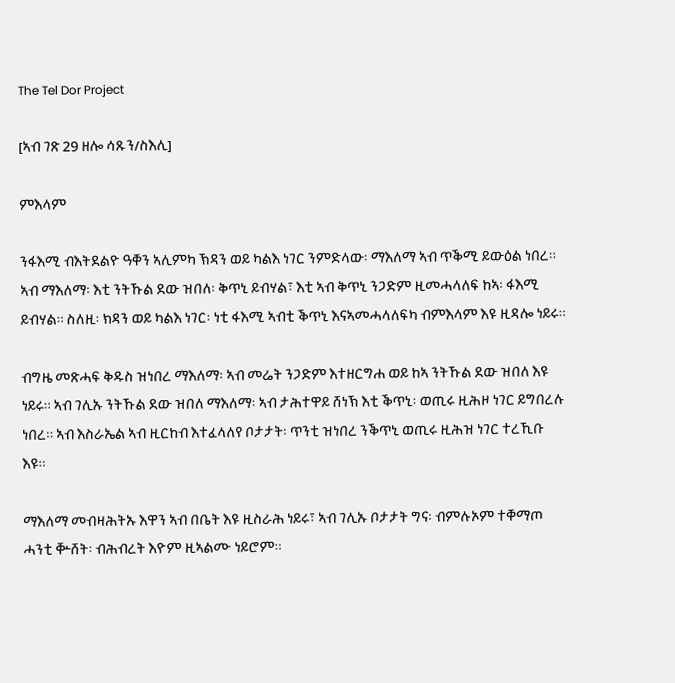The Tel Dor Project

[ኣብ ገጽ 29 ዘሎ ሳጹን/ስእሊ]

ምእላም

ንፋእሚ ብእትደልዮ ዓቐን ኣሊምካ ኽዳን ወይ ካልእ ነገር ንምድላው፡ ማእለማ ኣብ ጥቕሚ ይውዕል ነበረ። ኣብ ማእለማ፡ እቲ ንትኹል ደው ዝበለ፡ ቅጥኒ ይብሃል፣ እቲ ኣብ ቅጥኒ ንጋድም ዚመሓላለፍ ከኣ፡ ፋእሚ ይብሃል። ስለዚ፡ ክዳን ወይ ካልእ ነገር፡ ነቲ ፋእሚ ኣብቲ ቕጥኒ እናኣመሓላለፍካ ብምእላም እዩ ዚዳሎ ነይሩ።

ብግዜ መጽሓፍ ቅዱስ ዝነበረ ማእለማ፡ ኣብ መሬት ንጋድም እተዘርግሐ ወይ ከኣ ንትኹል ደው ዝበለ እዩ ነይሩ። ኣብ ገሊኡ ንትኹል ደው ዝበለ ማእለማ፡ ኣብ ታሕተዋይ ሸነኽ እቲ ቕጥኒ፡ ወጢሩ ዚሕዞ ነገር ይግበረሉ ነበረ። ኣብ እስራኤል ኣብ ዚርከብ እተፈላለየ ቦታታት፡ ጥንቲ ዝነበረ ንቕጥኒ ወጢሩ ዚሕዝ ነገር ተረኺቡ እዩ።

ማእለማ መብዛሕትኡ እዋን ኣብ በቤት እዩ ዚስራሕ ነይሩ፣ ኣብ ገሊኡ ቦታታት ግና፡ ብምሉኦም ተቐማጦ ሓንቲ ቝሸት፡ ብሕብረት እዮም ዚኣልሙ ነይሮም።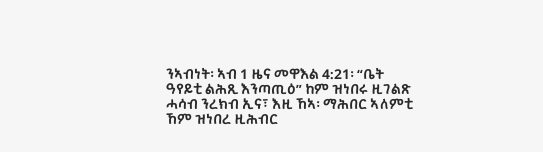ንኣብነት፡ ኣብ 1 ዜና መዋእል 4:21፡ “ቤት ዓየይቲ ልሕጺ እንጣጢዕ” ከም ዝነበሩ ዚገልጽ ሓሳብ ንረክብ ኢና፣ እዚ ኸኣ፡ ማሕበር ኣለምቲ ኸም ዝነበረ ዚሕብር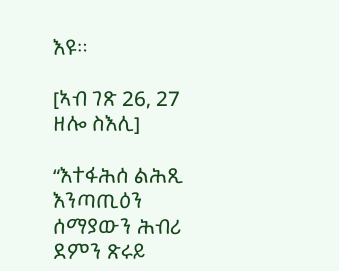እዩ።

[ኣብ ገጽ 26, 27 ዘሎ ስእሊ]

“እተፋሕሰ ልሕጺ እንጣጢዕን ሰማያውን ሕብሪ ደምን ጽሩይ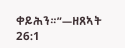ቀይሕን።”—ዘጸኣት 26:1